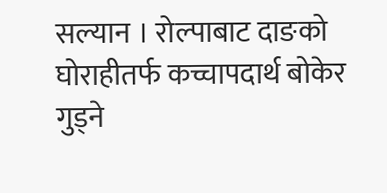सल्यान । रोल्पाबाट दाङको घोराहीतर्फ कच्चापदार्थ बोकेर गुड्ने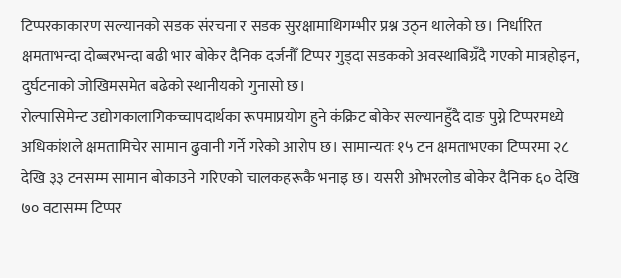टिप्परकाकारण सल्यानको सडक संरचना र सडक सुरक्षामाथिगम्भीर प्रश्न उठ्न थालेको छ। निर्धारित क्षमताभन्दा दोब्बरभन्दा बढी भार बोकेर दैनिक दर्जनौँ टिप्पर गुड्दा सडकको अवस्थाबिग्रँदै गएको मात्रहोइन, दुर्घटनाको जोखिमसमेत बढेको स्थानीयको गुनासो छ।
रोल्पासिमेन्ट उद्योगकालागिकच्चापदार्थका रूपमाप्रयोग हुने कंक्रिट बोकेर सल्यानहुँदै दाङ पुग्ने टिप्परमध्ये अधिकांशले क्षमतामिचेर सामान ढुवानी गर्ने गरेको आरोप छ। सामान्यतः १५ टन क्षमताभएका टिप्परमा २८ देखि ३३ टनसम्म सामान बोकाउने गरिएको चालकहरूकै भनाइ छ। यसरी ओभरलोड बोकेर दैनिक ६० देखि ७० वटासम्म टिप्पर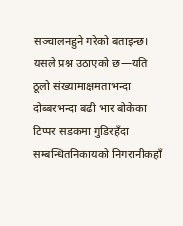सञ्चालनहुने गरेको बताइन्छ।
यसले प्रश्न उठाएको छ—यति ठूलो संख्यामाक्षमताभन्दा दोब्बरभन्दा बढी भार बोकेका टिप्पर सडकमा गुडिरहँदा सम्बन्धितनिकायको निगरानीकहाँ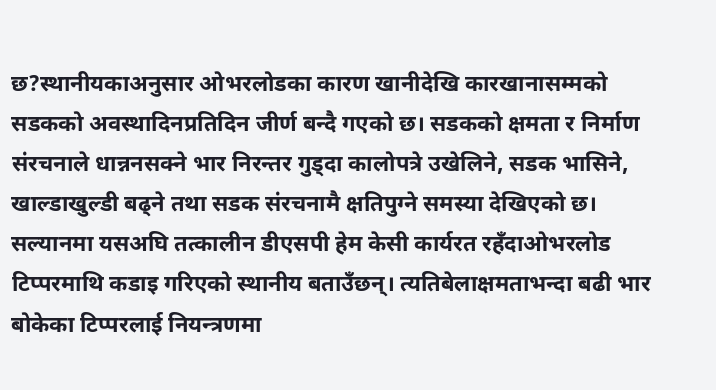छ?स्थानीयकाअनुसार ओभरलोडका कारण खानीदेखि कारखानासम्मको सडकको अवस्थादिनप्रतिदिन जीर्ण बन्दै गएको छ। सडकको क्षमता र निर्माण संरचनाले धान्ननसक्ने भार निरन्तर गुड्दा कालोपत्रे उखेलिने, सडक भासिने, खाल्डाखुल्डी बढ्ने तथा सडक संरचनामै क्षतिपुग्ने समस्या देखिएको छ।
सल्यानमा यसअघि तत्कालीन डीएसपी हेम केसी कार्यरत रहँदाओभरलोड टिप्परमाथि कडाइ गरिएको स्थानीय बताउँछन्। त्यतिबेलाक्षमताभन्दा बढी भार बोकेका टिप्परलाई नियन्त्रणमा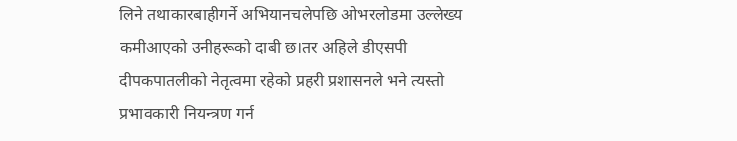लिने तथाकारबाहीगर्ने अभियानचलेपछि ओभरलोडमा उल्लेख्य कमीआएको उनीहरूको दाबी छ।तर अहिले डीएसपी दीपकपातलीको नेतृत्वमा रहेको प्रहरी प्रशासनले भने त्यस्तो प्रभावकारी नियन्त्रण गर्न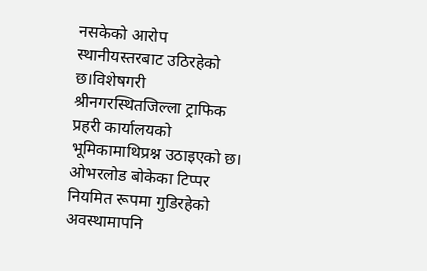नसकेको आरोप स्थानीयस्तरबाट उठिरहेको छ।विशेषगरी श्रीनगरस्थितजिल्ला ट्राफिक प्रहरी कार्यालयको भूमिकामाथिप्रश्न उठाइएको छ। ओभरलोड बोकेका टिप्पर नियमित रूपमा गुडिरहेको अवस्थामापनि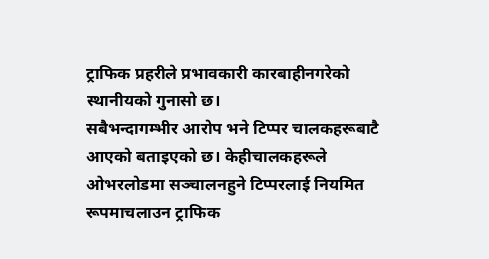ट्राफिक प्रहरीले प्रभावकारी कारबाहीनगरेको स्थानीयको गुनासो छ।
सबैभन्दागम्भीर आरोप भने टिप्पर चालकहरूबाटै आएको बताइएको छ। केहीचालकहरूले ओभरलोडमा सञ्चालनहुने टिप्परलाई नियमित रूपमाचलाउन ट्राफिक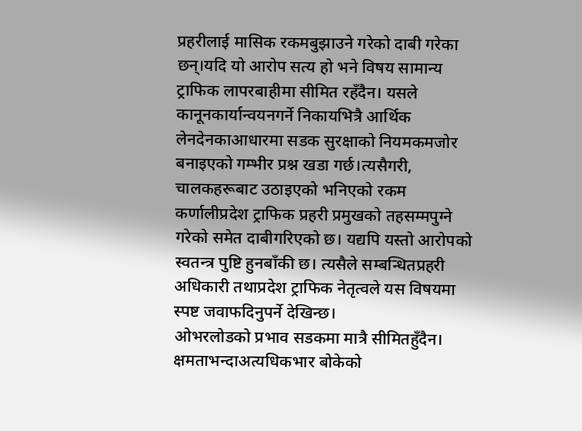प्रहरीलाई मासिक रकमबुझाउने गरेको दाबी गरेका छन्।यदि यो आरोप सत्य हो भने विषय सामान्य ट्राफिक लापरबाहीमा सीमित रहँदैन। यसले कानूनकार्यान्वयनगर्ने निकायभित्रै आर्थिक लेनदेनकाआधारमा सडक सुरक्षाको नियमकमजोर बनाइएको गम्भीर प्रश्न खडा गर्छ।त्यसैगरी, चालकहरूबाट उठाइएको भनिएको रकम कर्णालीप्रदेश ट्राफिक प्रहरी प्रमुखको तहसम्मपुग्ने गरेको समेत दाबीगरिएको छ। यद्यपि यस्तो आरोपको स्वतन्त्र पुष्टि हुनबाँकी छ। त्यसैले सम्बन्धितप्रहरी अधिकारी तथाप्रदेश ट्राफिक नेतृत्वले यस विषयमा स्पष्ट जवाफदिनुपर्ने देखिन्छ।
ओभरलोडको प्रभाव सडकमा मात्रै सीमितहुँदैन। क्षमताभन्दाअत्यधिकभार बोकेको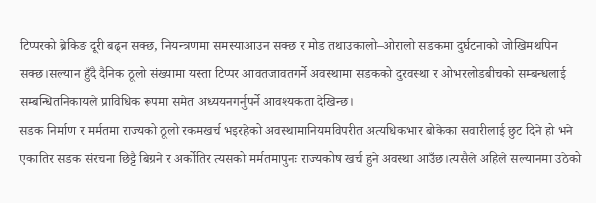टिप्परको ब्रेकिङ दूरी बढ्न सक्छ, नियन्त्रणमा समस्याआउन सक्छ र मोड तथाउकालो–ओरालो सडकमा दुर्घटनाको जोखिमथपिन सक्छ।सल्यान हुँदै दैनिक ठूलो संख्यामा यस्ता टिप्पर आवतजावतगर्ने अवस्थामा सडकको दुरवस्था र ओभरलोडबीचको सम्बन्धलाई सम्बन्धितनिकायले प्राविधिक रूपमा समेत अध्ययनगर्नुपर्ने आवश्यकता देखिन्छ।
सडक निर्माण र मर्मतमा राज्यको ठूलो रकमखर्च भइरहेको अवस्थामानियमविपरीत अत्यधिकभार बोकेका सवारीलाई छुट दिने हो भने एकातिर सडक संरचना छिट्टै बिग्रने र अर्कोतिर त्यसको मर्मतमापुनः राज्यकोष खर्च हुने अवस्था आउँछ।त्यसैले अहिले सल्यानमा उठेको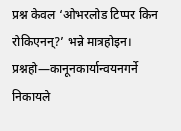प्रश्न केवल ‘ओभरलोड टिप्पर किन रोकिएनन्?’ भन्ने मात्रहोइन। प्रश्नहो—कानूनकार्यान्वयनगर्ने निकायले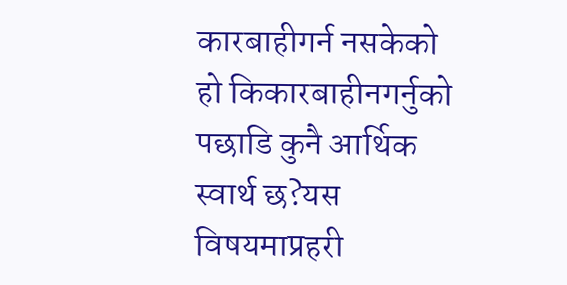कारबाहीगर्न नसकेको हो किकारबाहीनगर्नुको पछाडि कुनै आर्थिक स्वार्थ छ?यस विषयमाप्रहरी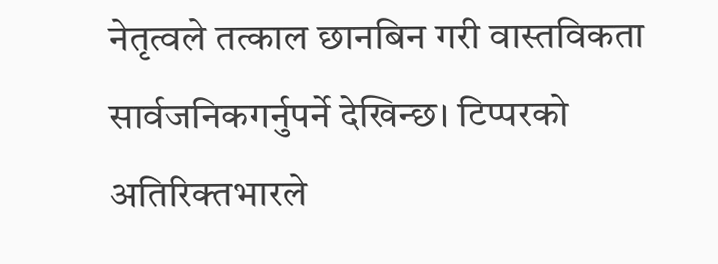नेतृत्वले तत्काल छानबिन गरी वास्तविकता सार्वजनिकगर्नुपर्ने देखिन्छ। टिप्परको अतिरिक्तभारले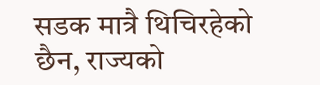सडक मात्रै थिचिरहेको छैन, राज्यको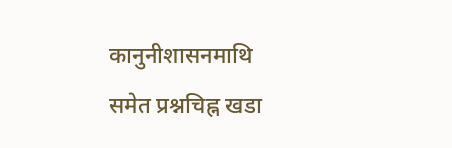कानुनीशासनमाथि समेत प्रश्नचिह्न खडा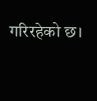गरिरहेको छ।